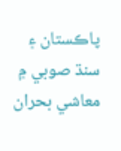پاڪستان ۽ سنڌ صوبي ۾ معاشي بحران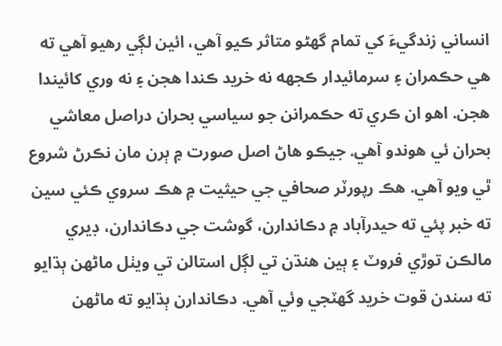انساني زندگيءَ کي تمام گهڻو متاثر ڪيو آهي، ائين لڳي رهيو آهي ته هي حڪمران ۽ سرمائيدار ڪجهه نه خريد ڪندا هجن ۽ نه وري کائيندا هجن. اهو ان ڪري ته حڪمرانن جو سياسي بحران دراصل معاشي بحران ئي هوندو آهي. جيڪو هاڻ اصل صورت ۾ ٻرن مان نڪرڻ شروع ٿي ويو آهي. هڪ رپورٽر صحافي جي حيثيت ۾ هڪ سروي ڪئي سين ته خبر پئي ته حيدرآباد ۾ دڪاندارن، گوشت جي دڪاندارن، ڊيري مالڪن توڙي فروٽ ۽ ٻين هنڌن تي لڳل استالن تي ويٺل ماڻهن ٻڌايو ته سندن قوت خريد گهٽجي وئي آهي. دڪاندارن ٻڌايو ته ماڻهن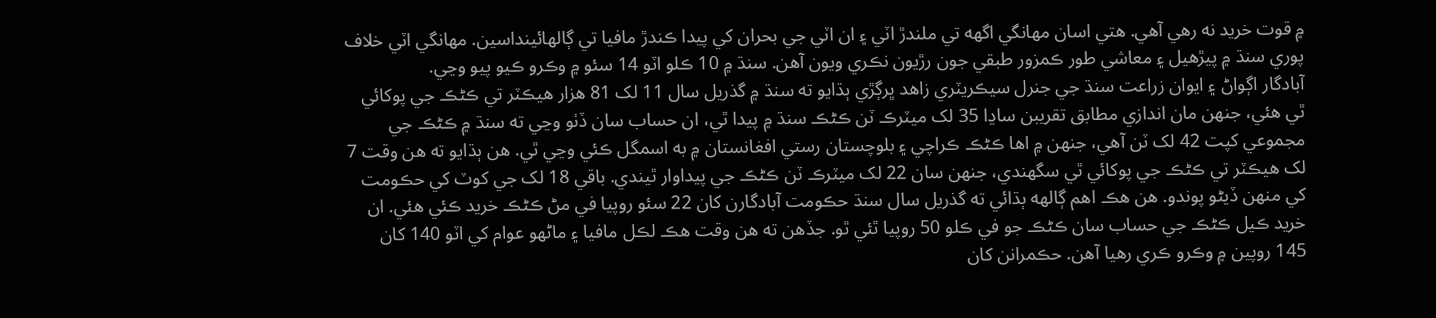۾ قوت خريد نه رهي آهي. هتي اسان مهانگي اگهه تي ملندڙ اٽي ۽ ان اٽي جي بحران کي پيدا ڪندڙ مافيا تي ڳالهائينداسين. مهانگي اٽي خلاف پوري سنڌ ۾ پيڙهيل ۽ معاشي طور ڪمزور طبقي جون رڙيون نڪري ويون آهن. سنڌ ۾ 10 ڪلو اٽو 14 سئو ۾ وڪرو ڪيو پيو وڃي.
آبادگار اڳواڻ ۽ ايوان زراعت سنڌ جي جنرل سيڪريٽري زاهد ڀرڳڙي ٻڌايو ته سنڌ ۾ گذريل سال 11 لک 81 هزار هيڪٽر تي ڪڻڪ جي پوکائي ٿي هئي، جنهن مان اندازي مطابق تقريبن ساڍا 35 لک ميٽرڪ ٽن ڪڻڪ سنڌ ۾ پيدا ٿي، ان حساب سان ڏٺو وڃي ته سنڌ ۾ ڪڻڪ جي مجموعي کپت 42 لک ٽن آهي، جنهن ۾ اها ڪڻڪ ڪراچي ۽ بلوچستان رستي افغانستان ۾ به اسمگل ڪئي وڃي ٿي. هن ٻڌايو ته هن وقت 7 لک هيڪٽر تي ڪڻڪ جي پوکائي ٿي سگهندي، جنهن سان 22 لک ميٽرڪ ٽن ڪڻڪ جي پيداوار ٿيندي. باقي 18 لک جي کوٽ کي حڪومت کي منهن ڏيڻو پوندو. هن هڪ اهم ڳالهه ٻڌائي ته گذريل سال سنڌ حڪومت آبادگارن کان 22 سئو روپيا في مڻ ڪڻڪ خريد ڪئي هئي. ان خريد ڪيل ڪڻڪ جي حساب سان ڪڻڪ جو في ڪلو 50 روپيا ٿئي ٿو. جڏهن ته هن وقت هڪ لڪل مافيا ۽ ماڻهو عوام کي اٽو 140 کان 145 روپين ۾ وڪرو ڪري رهيا آهن. حڪمرانن کان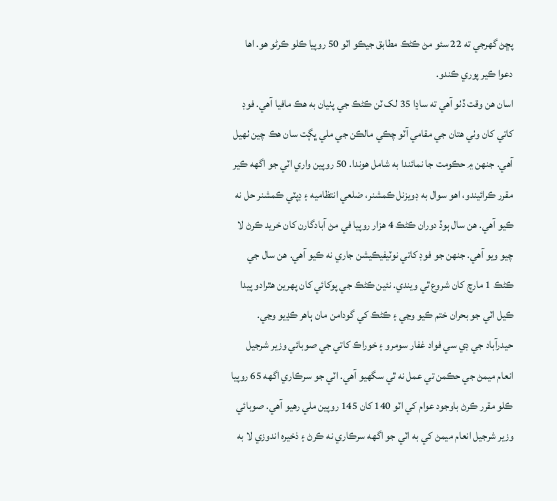پڇڻ گهرجي ته 22 سئو مڻ ڪڻڪ مطابق جيڪو اٽو 50 روپيا ڪلو ڪرڻو هو. اها دعوا ڪير پوري ڪندو.
اسان هن وقت ڏٺو آهي ته ساڍا 35 لک ٽن ڪڻڪ جي پٺيان به هڪ مافيا آهي. فوڊ کاتي کان وٺي هتان جي مقامي آٽو چڪي مالڪن جي ملي ڀڳت سان هڪ چين ٺهيل آهي. جنهن ۾ حڪومت جا نمائندا به شامل هوندا. 50 روپين واري اٽي جو اگهه ڪير مقرر ڪرائيندو، اهو سوال به ڊويزنل ڪمشنر، ضلعي انتظاميه ۽ ڊپٽي ڪمشنر حل نه ڪيو آهي. هن سال ٻوڏ دوران ڪڻڪ 4 هزار روپيا في مڻ آبادگارن کان خريد ڪرڻ لا چيو ويو آهي. جنهن جو فوڊ کاتي نوٽيفيڪيشن جاري نه ڪيو آهي. هن سال جي ڪڻڪ 1 مارچ کان شروع ٿي ويندي. نئين ڪڻڪ جي پوکائي کان پهرين هٿرادو پيدا ڪيل اٽي جو بحران ختم ڪيو وڃي ۽ ڪڻڪ کي گودامن مان ٻاهر ڪڍيو وڃي.
حيدرآباد جي ڊي سي فواد غفار سومرو ۽ خوراڪ کاتي جي صوبائي وزير شرجيل انعام ميمڻ جي حڪمن تي عمل نه ٿي سگهيو آهي. اٽي جو سرڪاري اگهه 65 روپيا ڪلو مقرر ڪرڻ باوجود عوام کي اٽو 140 کان 145 روپين ملي رهيو آهي. صوبائي وزير شرجيل انعام ميمڻ کي به اٽي جو اگهه سرڪاري نه ڪرڻ ۽ ذخيره اندوزي لا به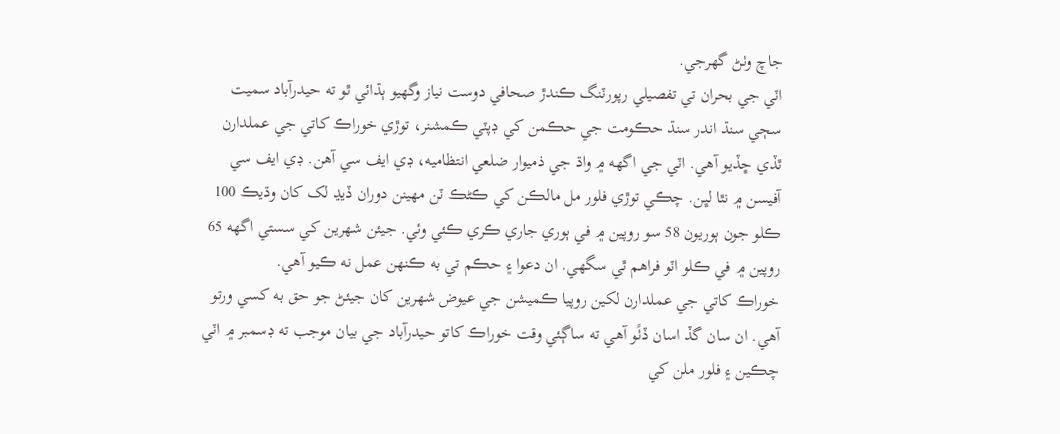جاچ وٺڻ گهرجي.
اٽي جي بحران تي تفصيلي رپورٽنگ ڪندڙ صحافي دوست نياز وگهيو ٻڌائي ٿو ته حيدرآباد سميت سڄي سنڌ اندر سنڌ حڪومت جي حڪمن کي ڊپٽي ڪمشنر، توڙي خوراڪ کاتي جي عملدارن ٿڏي ڇڏيو آهي. اٽي جي اگهه ۾ واڌ جي ذميوار ضلعي انتظاميه، ڊي ايف سي آهن. ڊي ايف سي آفيسن ۾ نٿا لڀن. چڪي توڙي فلور مل مالڪن کي ڪڻڪ ٽن مهينن دوران ڏيڍ لک کان وڌيڪ 100 ڪلو جون ٻوريون 58 سو روپين ۾ في ٻوري جاري ڪري ڪئي وئي. جيئن شهرين کي سستي اگهه 65 روپين ۾ في ڪلو اٽو فراهم ٿي سگهي. ان دعوا ۽ حڪم تي به ڪنهن عمل نه ڪيو آهي.
خوراڪ کاتي جي عملدارن لکين روپيا ڪميشن جي عيوض شهرين کان جيئڻ جو حق به کسي ورتو آهي. ان سان گڏ اسان ڏٺًو آهي ته ساڳئي وقت خوراڪ کاتو حيدرآباد جي بيان موجب ته ڊسمبر ۾ اٽي چڪين ۽ فلور ملن کي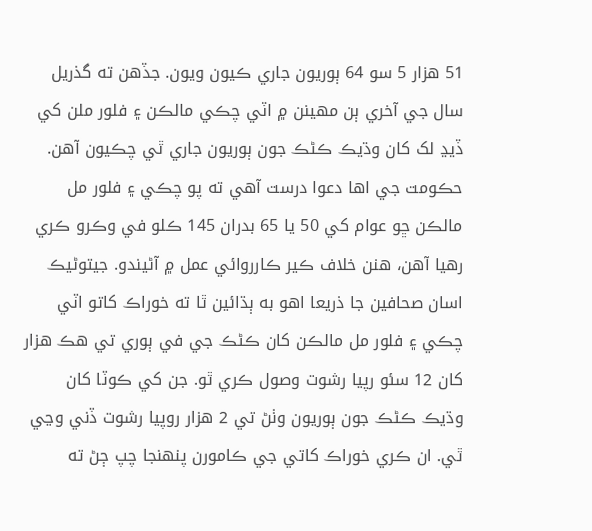51 هزار 5 سو 64 ٻوريون جاري ڪيون ويون. جڏهن ته گذريل سال جي آخري ٻن مهينن ۾ اٽي چڪي مالڪن ۽ فلور ملن کي ڏيڍ لک کان وڌيڪ ڪڻڪ جون ٻوريون جاري ٿي چڪيون آهن. حڪومت جي اها دعوا درست آهي ته پو چڪي ۽ فلور مل مالڪن ڇو عوام کي 50 يا 65 بدران 145 ڪلو في وڪرو ڪري رهيا آهن، هنن خلاف ڪير ڪارروائي عمل ۾ آڻيندو. جيتوڻيڪ اسان صحافين جا ذريعا اهو به ٻڌائين ٿا ته خوراڪ کاتو اٽي چڪي ۽ فلور مل مالڪن کان ڪڻڪ جي في ٻوري تي هڪ هزار کان 12 سئو رپيا رشوت وصول ڪري ٿو. جن کي ڪوٽا کان وڌيڪ ڪڻڪ جون ٻوريون وٺڻ تي 2 هزار روپيا رشوت ڏني وڃي ٿي. ان ڪري خوراڪ کاتي جي ڪامورن پنهنجا چپ ڄڻ ته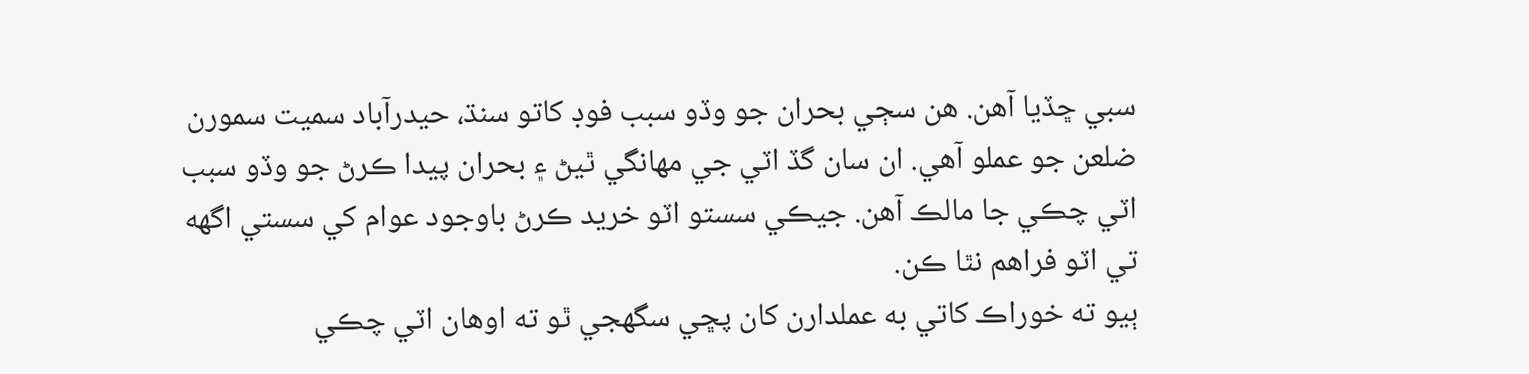سبي ڇڏيا آهن. هن سڄي بحران جو وڏو سبب فوڊ کاتو سنڌ، حيدرآباد سميت سمورن ضلعن جو عملو آهي. ان سان گڏ اٽي جي مهانگي ٿيڻ ۽ بحران پيدا ڪرڻ جو وڏو سبب اٽي چڪي جا مالڪ آهن. جيڪي سستو اٽو خريد ڪرڻ باوجود عوام کي سستي اگهه تي اٽو فراهم نٿا ڪن.
ٻيو ته خوراڪ کاتي به عملدارن کان پڇي سگهجي ٿو ته اوهان اٽي چڪي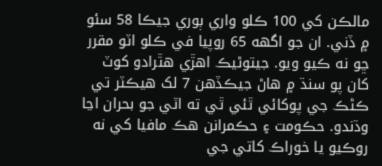مالڪن کي 100 ڪلو واري ٻوري جيڪا 58 سئو ۾ ڏني. ان جو اگهه 65 روپيا في ڪلو اٽو مقرر ڇو نه ڪيو ويو. جيتوڻيڪ اهڙي هٿرادو کوٽ کان پو سنڌ ۾ هاڻ جيڪڏهن 7 لک هيڪٽر تي ڪڻڪ جي پوکائي ٿئي ٿي ته اٽي جو بحران اڃا وڌندو. حڪومت ۽ حڪمرانن هڪ مافيا کي نه روڪيو يا خوراڪ کاتي جي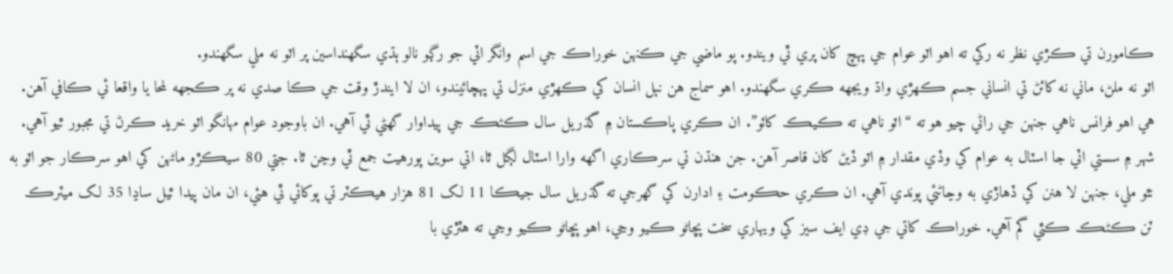ڪامورن تي ڪڙي نظر نه رکي ته اهو اٽو عوام جي پهچ کان پري ٿي ويندو. پو ماضي جي ڪنهن خوراڪ جي اسم وانگر اٽي جو رڳو نالو ٻڌي سگهنداسين پر اٽو نه ملي سگهندو.
اٽو نه ملڻ، ماني نه کائڻ تي انساني جسم ڪهڙي واڌ ويجهه ڪري سگهندو. اهو سماج هن نٻل انسان کي ڪهڙي منزل تي پهچائيندو، ان لا ايندڙ وقت جي ڪا صدي نه پر ڪجهه لمحا يا واقعا ئي ڪافي آهن.
هي اهو فرانس ناهي جنهن جي راڻي چيو هو ته “اٽو ناهي ته ڪيڪ کائو”. ان ڪري پاڪستان ۾ گذريل سال ڪڻڪ جي پيداوار گهڻي ٿي آهي. ان باوجود عوام مهانگو اٽو خريد ڪرڻ تي مجبور ٿيو آهي. شهر ۾ سستي اٽي جا اسٽال به عوام کي وڏي مقدار ۾ اٽو ڏيڻ کان قاصر آهن. جن هنڌن تي سرڪاري اگهه وارا اسٽال لڳل ٿا، اتي سوين پورهيت جمع ٿي وڃن ٿا. جتي 80 سيڪڙو ماڻهن کي اهو سرڪار جو اٽو به نٿو ملي، جنهن لا هنن کي ڏهاڙي به وڃاڻئي پوندي آهي. ان ڪري حڪومت ۽ ادارن کي گهرجي ته گذريل سال جيڪا 11 لک 81 هزار هيڪٽر تي پوکائي ٿي هئي، ان مان پيدا ٿيل ساڍا 35 لک ميٽرڪ ٽن ڪڻڪ ڪٿي گم آهي. خوراڪ کاتي جي ڊي ايف سيز کي ويهاري سخت پڇاڻو ڪيو وڃي، اهو پڇاڻو ڪيو وڃي ته هٽڙي با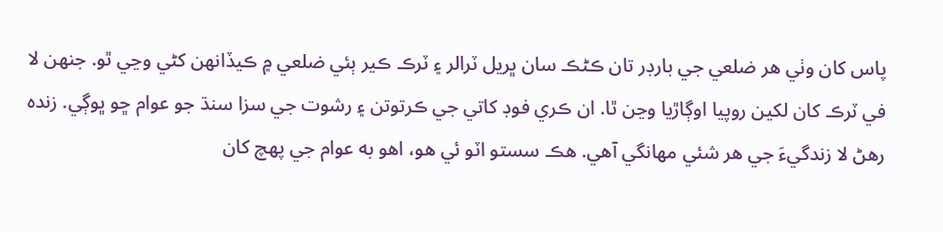پاس کان وٺي هر ضلعي جي بارڊر تان ڪڻڪ سان ڀريل ٽرالر ۽ ٽرڪ ڪير ٻئي ضلعي ۾ ڪيڏانهن کڻي وڃي ٿو. جنهن لا في ٽرڪ کان لکين روپيا اوڳاڙيا وڃن ٿا. ان ڪري فوڊ کاتي جي ڪرتوتن ۽ رشوت جي سزا سنڌ جو عوام ڇو ڀوڳي. زنده رهڻ لا زندگيءَ جي هر شئي مهانگي آهي. هڪ سستو اٽو ئي هو، اهو به عوام جي پهچ کان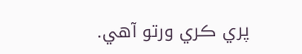پري ڪري ورتو آهي.